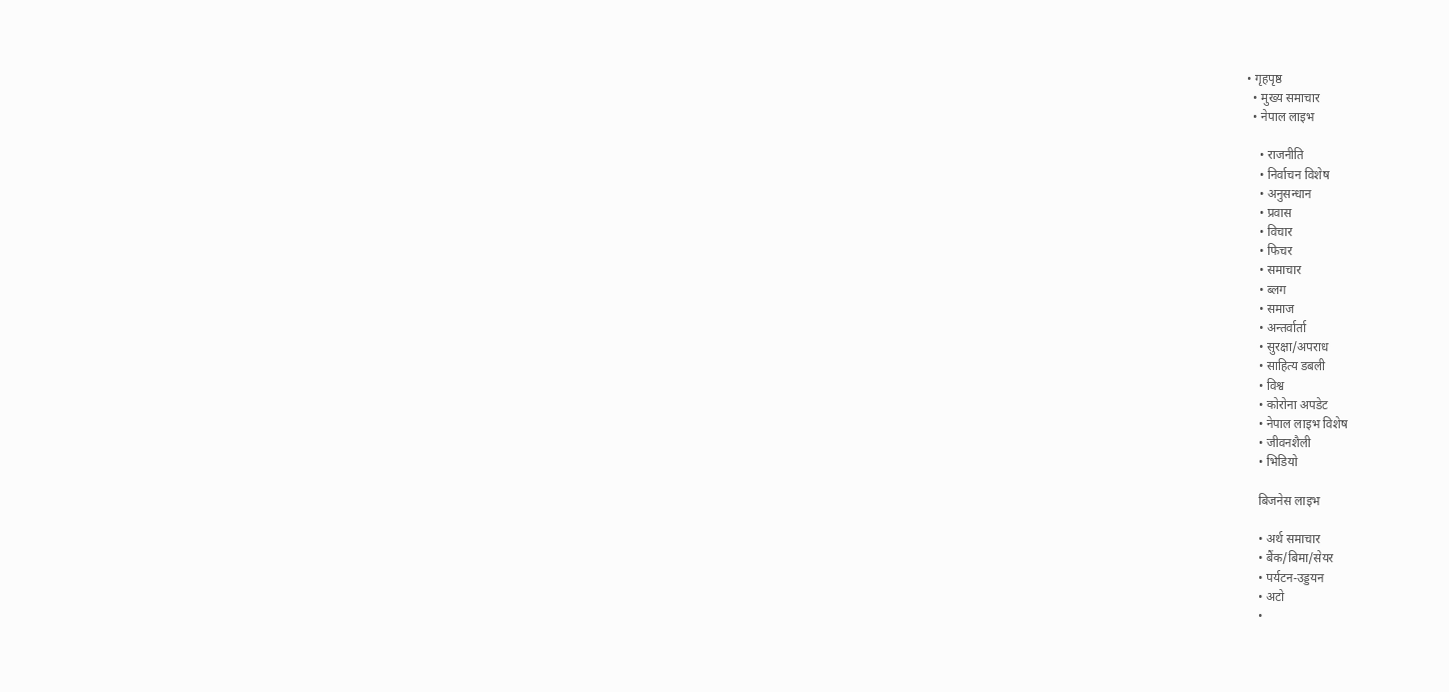• गृहपृष्ठ
  • मुख्य समाचार
  • नेपाल लाइभ

    • राजनीति
    • निर्वाचन विशेष
    • अनुसन्धान
    • प्रवास
    • विचार
    • फिचर
    • समाचार
    • ब्लग
    • समाज
    • अन्तर्वार्ता
    • सुरक्षा/अपराध
    • साहित्य डबली
    • विश्व
    • कोरोना अपडेट
    • नेपाल लाइभ विशेष
    • जीवनशैली
    • भिडियो

    बिजनेस लाइभ

    • अर्थ समाचार
    • बैंक/बिमा/सेयर
    • पर्यटन-उड्डयन
    • अटो
    •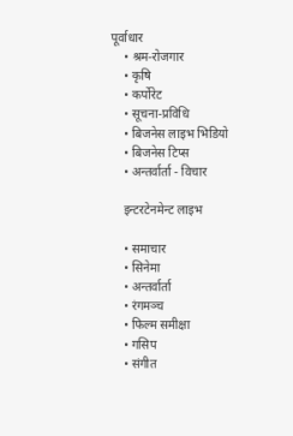पूर्वाधार
    • श्रम-रोजगार
    • कृषि
    • कर्पोरेट
    • सूचना-प्रविधि
    • बिजनेस लाइभ भिडियो
    • बिजनेस टिप्स
    • अन्तर्वार्ता - विचार

    इन्टरटेनमेन्ट लाइभ

    • समाचार
    • सिनेमा
    • अन्तर्वार्ता
    • रंगमञ्च
    • फिल्म समीक्षा
    • गसिप
    • संगीत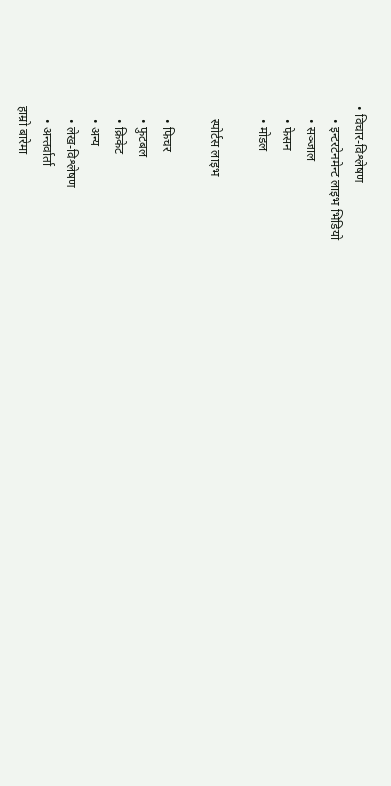• विचार-विश्लेषण
    • इन्टरटेनमेन्ट लाइभ भिडियो
    • सञ्जाल
    • फेसन
    • मोडल

    स्पोर्टस लाइभ

    • फिचर
    • फुटबल
    • क्रिकेट
    • अन्य
    • लेख-विश्लेषण
    • अन्तर्वार्ता
हाम्रो बारेमा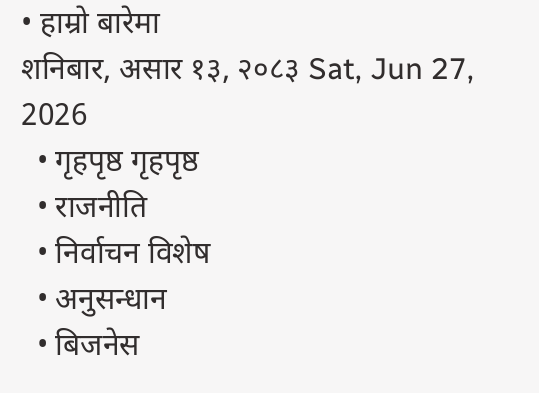• हाम्रो बारेमा
शनिबार, असार १३, २०८३ Sat, Jun 27, 2026
  • गृहपृष्ठ गृहपृष्ठ
  • राजनीति
  • निर्वाचन विशेष
  • अनुसन्धान
  • बिजनेस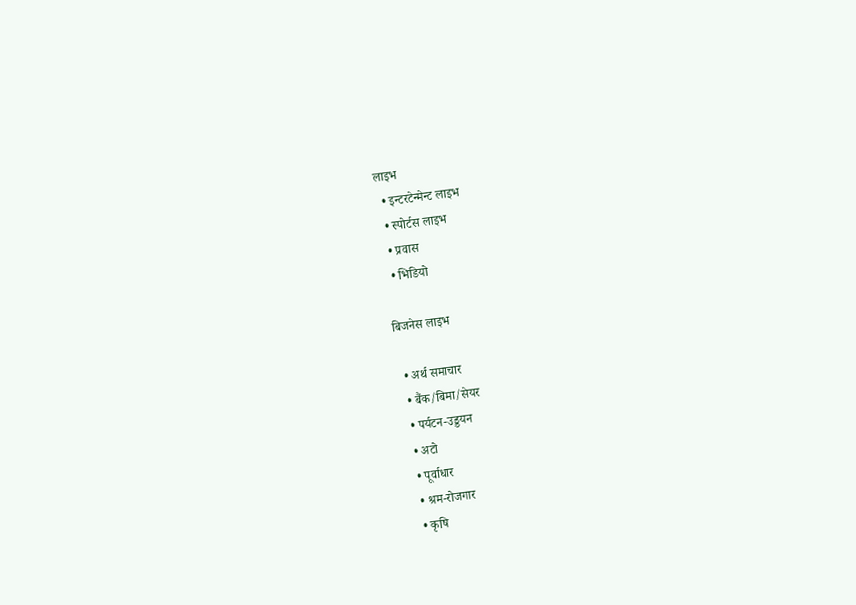लाइभ
  • इन्टरटेन्मेन्ट लाइभ
  • स्पोर्टस लाइभ
  • प्रवास
  • भिडियो

बिजनेस लाइभ

  • अर्थ समाचार
  • बैंक/बिमा/सेयर
  • पर्यटन-उड्डयन
  • अटो
  • पूर्वाधार
  • श्रम-रोजगार
  • कृषि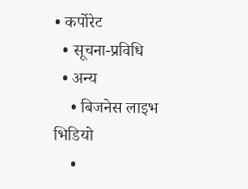• कर्पोरेट
  • सूचना-प्रविधि
  • अन्य
    • बिजनेस लाइभ भिडियो
    •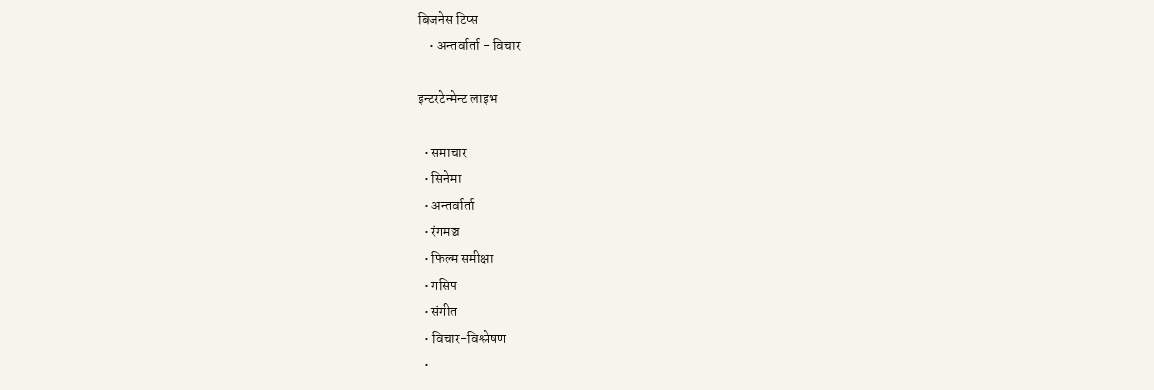बिजनेस टिप्स
    • अन्तर्वार्ता - विचार

इन्टरटेन्मेन्ट लाइभ

  • समाचार
  • सिनेमा
  • अन्तर्वार्ता
  • रंगमञ्च
  • फिल्म समीक्षा
  • गसिप
  • संगीत
  • विचार-विश्लेषण
  •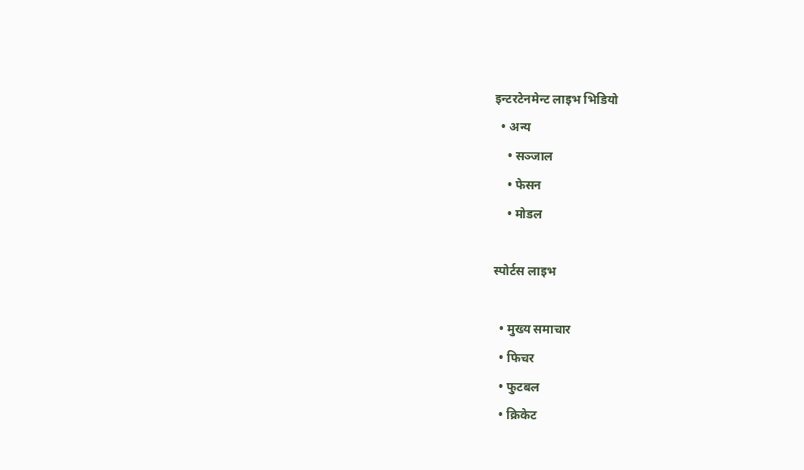इन्टरटेनमेन्ट लाइभ भिडियो
  • अन्य
    • सञ्जाल
    • फेसन
    • मोडल

स्पोर्टस लाइभ

  • मुख्य समाचार
  • फिचर
  • फुटबल
  • क्रिकेट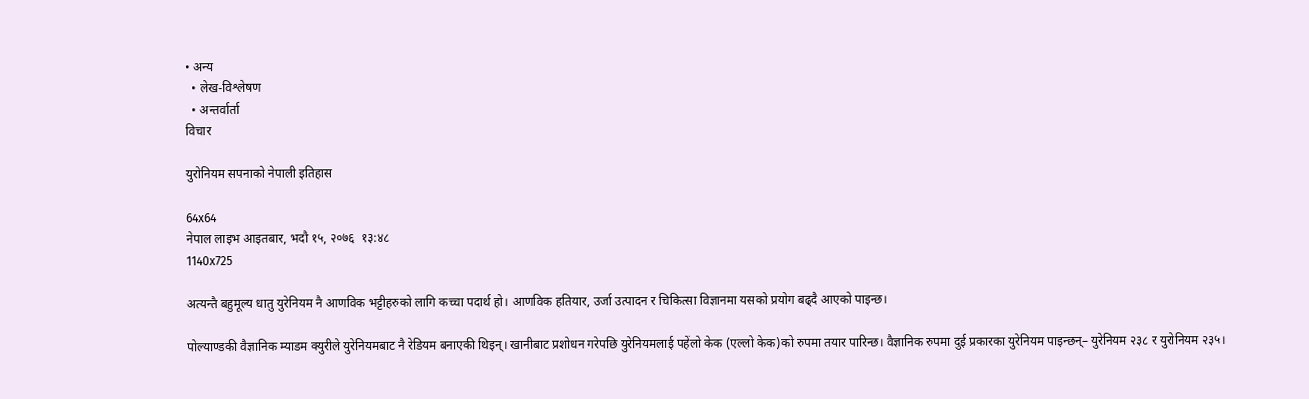• अन्य
  • लेख-विश्लेषण
  • अन्तर्वार्ता
विचार

युरोनियम सपनाको नेपाली इतिहास

64x64
नेपाल लाइभ आइतबार, भदौ १५, २०७६  १३:४८
1140x725

अत्यन्तै बहुमूल्य धातु युरेनियम नै आणविक भट्टीहरुको लागि कच्चा पदार्थ हो। आणविक हतियार, उर्जा उत्पादन र चिकित्सा विज्ञानमा यसको प्रयोग बढ्दै आएको पाइन्छ।

पोल्याण्डकी वैज्ञानिक म्याडम क्युरीले युरेनियमबाट नै रेडियम बनाएकी थिइन्। खानीबाट प्रशोधन गरेपछि युरेनियमलाई पहेंलो केक (एल्लो केक)को रुपमा तयार पारिन्छ। वैज्ञानिक रुपमा दुई प्रकारका युरेनियम पाइन्छन्– युरेनियम २३८ र युरोनियम २३५।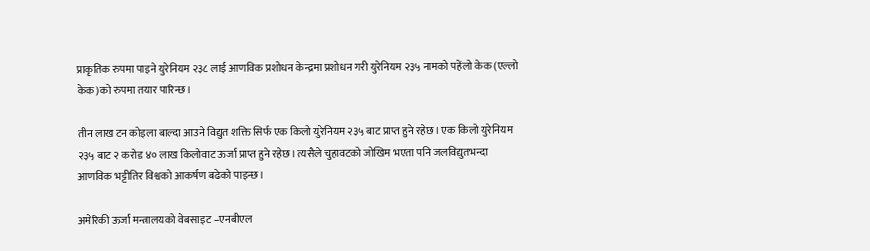प्राकृतिक रुपमा पाइने युरेनियम २३८ लाई आणविक प्रशोधन केन्द्रमा प्रशोधन गरी युरेनियम २३५ नामको पहेंलो केक (एल्लो केक)को रुपमा तयार पारिन्छ।

तीन लाख टन कोइला बाल्दा आउने विद्युत शक्ति सिर्फ एक किलो युरेनियम २३५ बाट प्राप्त हुने रहेछ। एक किलो युरेनियम २३५ बाट २ करोड ४० लाख किलोवाट ऊर्जा प्राप्त हुने रहेछ। त्यसैले चुहावटको जोखिम भएता पनि जलविद्युतभन्दा आणविक भट्टीतिर विश्वको आकर्षण बढेको पाइन्छ।

अमेरिकी ऊर्जा मन्त्रालयको वेबसाइट –एनबीएल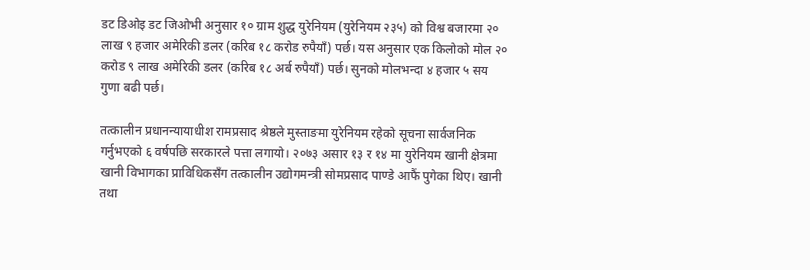डट डिओइ डट जिओभी अनुसार १० ग्राम शुद्ध युरेनियम (युरेनियम २३५) को विश्व बजारमा २० लाख ९ हजार अमेरिकी डलर (करिब १८ करोड रुपैयाँ) पर्छ। यस अनुसार एक किलोको मोल २० करोड ९ लाख अमेरिकी डलर (करिब १८ अर्ब रुपैयाँ) पर्छ। सुनको मोलभन्दा ४ हजार ५ सय गुणा बढी पर्छ।

तत्कालीन प्रधानन्यायाधीश रामप्रसाद श्रेष्ठले मुस्ताङमा युरेनियम रहेको सूचना सार्वजनिक गर्नुभएको ६ वर्षपछि सरकारले पत्ता लगायो। २०७३ असार १३ र १४ मा युरेनियम खानी क्षेत्रमा खानी विभागका प्राविधिकसँग तत्कालीन उद्योगमन्त्री सोमप्रसाद पाण्डे आफैं पुगेका थिए। खानी तथा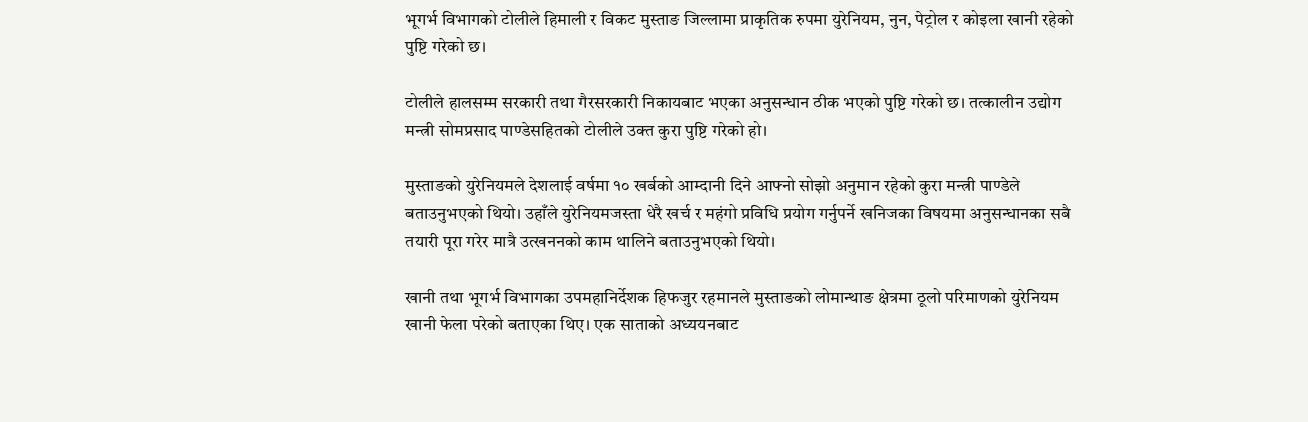भूगर्भ विभागको टोलीले हिमाली र विकट मुस्ताङ जिल्लामा प्राकृतिक रुपमा युरेनियम, नुन, पेट्रोल र कोइला खानी रहेको पुष्टि गरेको छ।

टोलीले हालसम्म सरकारी तथा गैरसरकारी निकायबाट भएका अनुसन्धान ठीक भएको पुष्टि गरेको छ। तत्कालीन उद्योग मन्त्री सोमप्रसाद पाण्डेसहितको टोलीले उक्त कुरा पुष्टि गरेको हो।

मुस्ताङको युरेनियमले देशलाई वर्षमा १० खर्बको आम्दानी दिने आफ्नो सोझो अनुमान रहेको कुरा मन्त्री पाण्डेले बताउनुभएको थियो। उहाँले युरेनियमजस्ता धेरै खर्च र महंगो प्रविधि प्रयोग गर्नुपर्ने खनिजका विषयमा अनुसन्धानका सबै तयारी पूरा गरेर मात्रै उत्खननको काम थालिने बताउनुभएको थियो।

खानी तथा भूगर्भ विभागका उपमहानिर्देशक हिफजुर रहमानले मुस्ताङको लोमान्थाङ क्षेत्रमा ठूलो परिमाणको युरेनियम खानी फेला परेको बताएका थिए। एक साताको अध्ययनबाट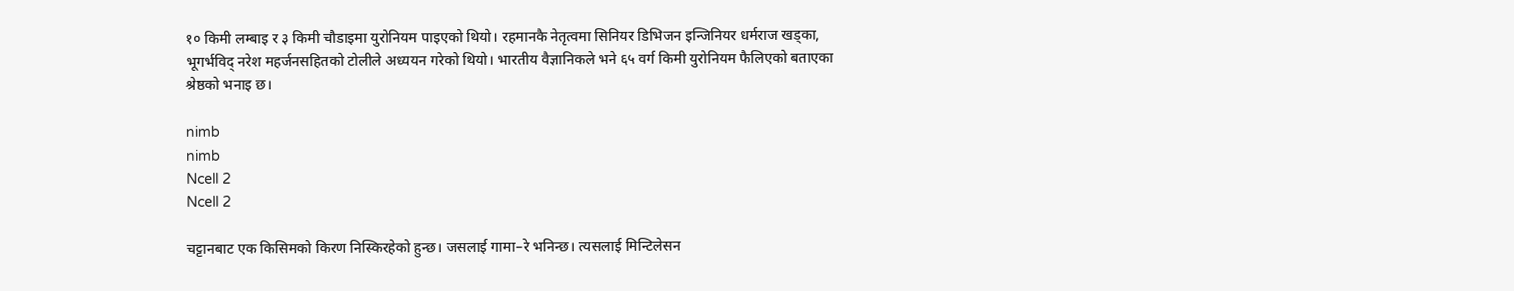१० किमी लम्बाइ र ३ किमी चौडाइमा युरोनियम पाइएको थियो। रहमानकै नेतृत्वमा सिनियर डिभिजन इन्जिनियर धर्मराज खड्का, भूगर्भविद् नरेश महर्जनसहितको टोलीले अध्ययन गरेको थियो। भारतीय वैज्ञानिकले भने ६५ वर्ग किमी युरोनियम फैलिएको बताएका श्रेष्ठको भनाइ छ।

nimb
nimb
Ncell 2
Ncell 2

चट्टानबाट एक किसिमको किरण निस्किरहेको हुन्छ। जसलाई गामा–रे भनिन्छ। त्यसलाई मिन्टिलेसन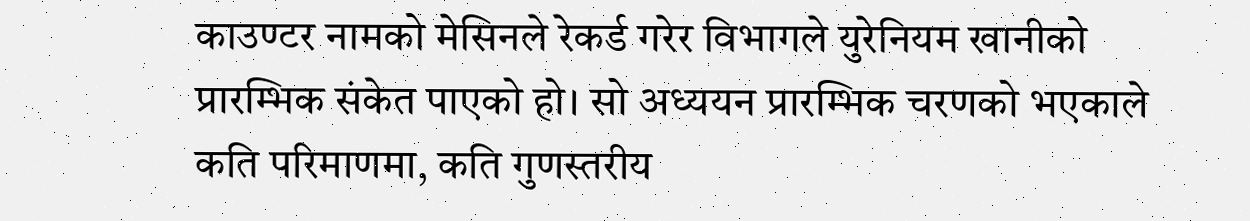काउण्टर नामको मेसिनले रेकर्ड गरेर विभागले युरेनियम खानीको प्रारम्भिक संकेत पाएको हो। सो अध्ययन प्रारम्भिक चरणको भएकाले कति परिमाणमा, कति गुणस्तरीय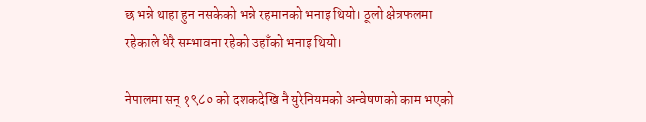छ भन्ने थाहा हुन नसकेको भन्ने रहमानको भनाइ थियो। ठूलो क्षेत्रफलमा रहेकाले धेरै सम्भावना रहेको उहाँको भनाइ थियो।

नेपालमा सन् १९८० को दशकदेखि नै युरेनियमको अन्वेषणको काम भएको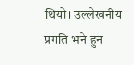थियो। उल्लेखनीय प्रगति भने हुन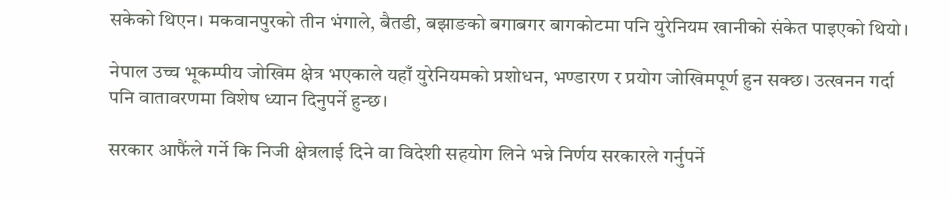सकेको थिएन। मकवानपुरको तीन भंगाले, बैतडी, बझाङको बगाबगर बागकोटमा पनि युरेनियम खानीको संकेत पाइएको थियो।

नेपाल उच्च भूकम्पीय जोखिम क्षेत्र भएकाले यहाँ युरेनियमको प्रशोधन, भण्डारण र प्रयोग जोखिमपूर्ण हुन सक्छ। उत्खनन गर्दा पनि वातावरणमा विशेष ध्यान दिनुपर्ने हुन्छ।

सरकार आफैंले गर्ने कि निजी क्षेत्रलाई दिने वा विदेशी सहयोग लिने भन्ने निर्णय सरकारले गर्नुपर्ने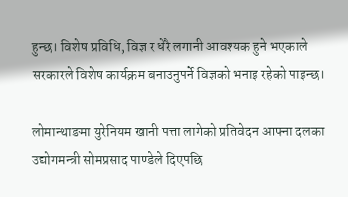हुन्छ। विशेष प्रविधि, विज्ञ र धेरै लगानी आवश्यक हुने भएकाले सरकारले विशेष कार्यक्रम बनाउनुपर्ने विज्ञको भनाइ रहेको पाइन्छ।

लोमान्थाङमा युरेनियम खानी पत्ता लागेको प्रतिवेदन आफ्ना दलका उद्योगमन्त्री सोमप्रसाद पाण्डेले दिएपछि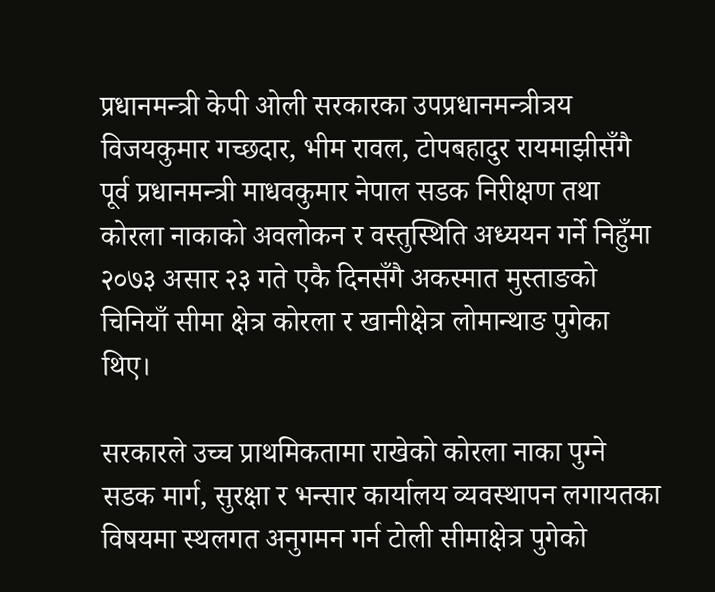प्रधानमन्त्री केपी ओली सरकारका उपप्रधानमन्त्रीत्रय विजयकुमार गच्छदार, भीम रावल, टोपबहादुर रायमाझीसँगै पूर्व प्रधानमन्त्री माधवकुमार नेपाल सडक निरीक्षण तथा कोरला नाकाको अवलोकन र वस्तुस्थिति अध्ययन गर्ने निहुँमा २०७३ असार २३ गते एकै दिनसँगै अकस्मात मुस्ताङको चिनियाँ सीमा क्षेत्र कोरला र खानीक्षेत्र लोमान्थाङ पुगेका थिए।

सरकारले उच्च प्राथमिकतामा राखेको कोरला नाका पुग्ने सडक मार्ग, सुरक्षा र भन्सार कार्यालय व्यवस्थापन लगायतका विषयमा स्थलगत अनुगमन गर्न टोली सीमाक्षेत्र पुगेको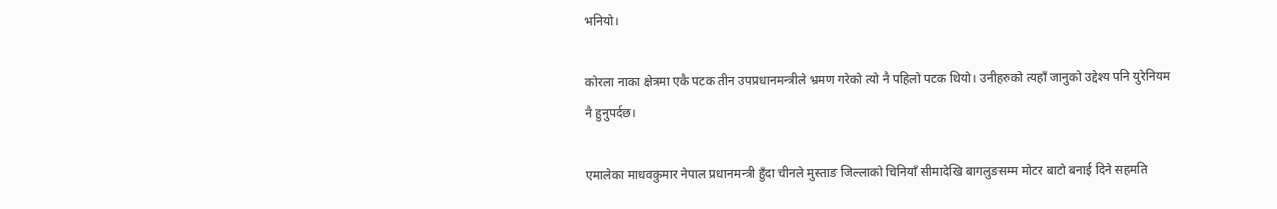भनियो।

कोरला नाका क्षेत्रमा एकै पटक तीन उपप्रधानमन्त्रीले भ्रमण गरेको त्यो नै पहिलो पटक थियो। उनीहरुको त्यहाँ जानुको उद्देश्य पनि युरेनियम नै हुनुपर्दछ।

एमालेका माधवकुमार नेपाल प्रधानमन्त्री हुँदा चीनले मुस्ताङ जिल्लाको चिनियाँ सीमादेखि बागलुङसम्म मोटर बाटो बनाई दिने सहमति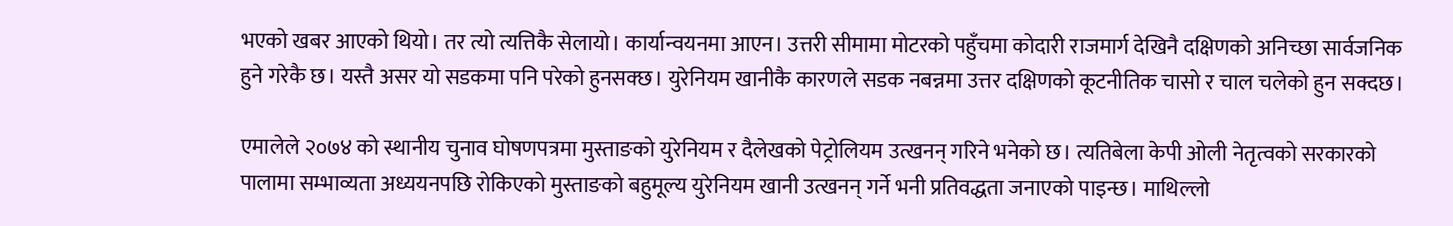भएको खबर आएको थियो। तर त्यो त्यत्तिकै सेलायो। कार्यान्वयनमा आएन। उत्तरी सीमामा मोटरको पहुँचमा कोदारी राजमार्ग देखिनै दक्षिणको अनिच्छा सार्वजनिक हुने गरेकै छ। यस्तै असर यो सडकमा पनि परेको हुनसक्छ। युरेनियम खानीकै कारणले सडक नबन्नमा उत्तर दक्षिणको कूटनीतिक चासो र चाल चलेको हुन सक्दछ।

एमालेले २०७४ को स्थानीय चुनाव घोषणपत्रमा मुस्ताङको युरेनियम र दैलेखको पेट्रोलियम उत्खनन् गरिने भनेको छ। त्यतिबेला केपी ओली नेतृत्वको सरकारको पालामा सम्भाव्यता अध्ययनपछि रोकिएको मुस्ताङको बहुमूल्य युरेनियम खानी उत्खनन् गर्ने भनी प्रतिवद्धता जनाएको पाइन्छ। माथिल्लो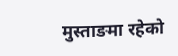मुस्ताङमा रहेको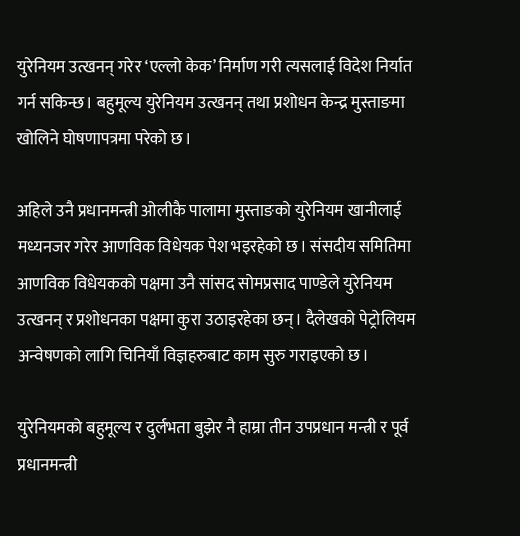युरेनियम उत्खनन् गरेर ‘एल्लो केक’ निर्माण गरी त्यसलाई विदेश निर्यात गर्न सकिन्छ। बहुमूल्य युरेनियम उत्खनन् तथा प्रशोधन केन्द्र मुस्ताङमा खोलिने घोषणापत्रमा परेको छ।

अहिले उनै प्रधानमन्त्री ओलीकै पालामा मुस्ताङको युरेनियम खानीलाई मध्यनजर गरेर आणविक विधेयक पेश भइरहेको छ। संसदीय समितिमा आणविक विधेयकको पक्षमा उनै सांसद सोमप्रसाद पाण्डेले युरेनियम उत्खनन् र प्रशोधनका पक्षमा कुरा उठाइरहेका छन्। दैलेखको पेट्रोलियम अन्वेषणको लागि चिनियाँ विज्ञहरुबाट काम सुरु गराइएको छ।

युरेनियमको बहुमूल्य र दुर्लभता बुझेर नै हाम्रा तीन उपप्रधान मन्त्री र पूर्व प्रधानमन्त्री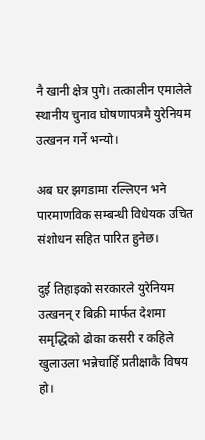नै खानी क्षेत्र पुगे। तत्कालीन एमालेले स्थानीय चुनाव घोषणापत्रमै युरेनियम उत्खनन गर्ने भन्यो।

अब घर झगडामा रल्लिएन भने पारमाणविक सम्बन्धी विधेयक उचित संशोधन सहित पारित हुनेछ।

दुई तिहाइको सरकारले युरेनियम उत्खनन् र बिक्री मार्फत देशमा समृद्धिको ढोका कसरी र कहिले खुलाउला भन्नेचाहिँ प्रतीक्षाकै विषय हो।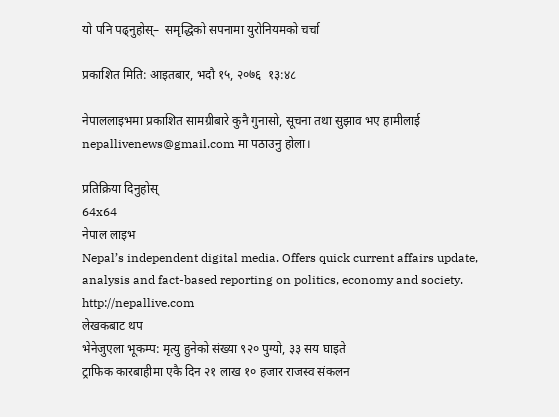यो पनि पढ्नुहोस्–  समृद्धिको सपनामा युरोनियमको चर्चा

प्रकाशित मिति: आइतबार, भदौ १५, २०७६  १३:४८

नेपाललाइभमा प्रकाशित सामग्रीबारे कुनै गुनासो, सूचना तथा सुझाव भए हामीलाई nepallivenews@gmail.com मा पठाउनु होला।

प्रतिक्रिया दिनुहोस्
64x64
नेपाल लाइभ
Nepal’s independent digital media. Offers quick current affairs update, analysis and fact-based reporting on politics, economy and society. http://nepallive.com
लेखकबाट थप
भेनेजुएला भूकम्प: मृत्यु हुनेको संख्या ९२० पुग्यो, ३३ सय घाइते
ट्राफिक कारबाहीमा एकै दिन २१ लाख १० हजार राजस्व संकलन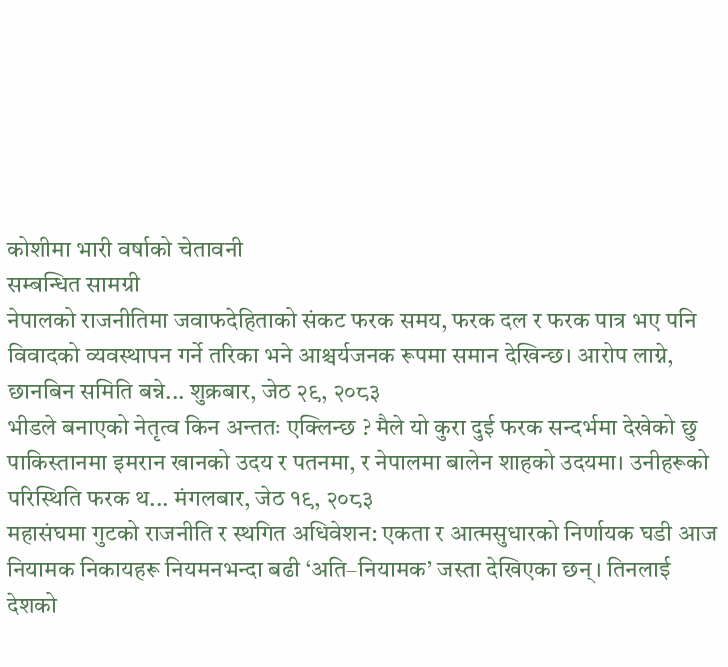कोशीमा भारी वर्षाको चेतावनी
सम्बन्धित सामग्री
नेपालको राजनीतिमा जवाफदेहिताको संकट फरक समय, फरक दल र फरक पात्र भए पनि विवादको व्यवस्थापन गर्ने तरिका भने आश्चर्यजनक रूपमा समान देखिन्छ। आरोप लाग्ने, छानबिन समिति बन्ने... शुक्रबार, जेठ २९, २०८३
भीडले बनाएको नेतृत्व किन अन्ततः एक्लिन्छ ? मैले यो कुरा दुई फरक सन्दर्भमा देखेको छु  पाकिस्तानमा इमरान खानको उदय र पतनमा, र नेपालमा बालेन शाहको उदयमा। उनीहरूको परिस्थिति फरक थ... मंगलबार, जेठ १९, २०८३
महासंघमा गुटको राजनीति र स्थगित अधिवेशन: एकता र आत्मसुधारको निर्णायक घडी आज नियामक निकायहरू नियमनभन्दा बढी ‘अति–नियामक’ जस्ता देखिएका छन्। तिनलाई देशको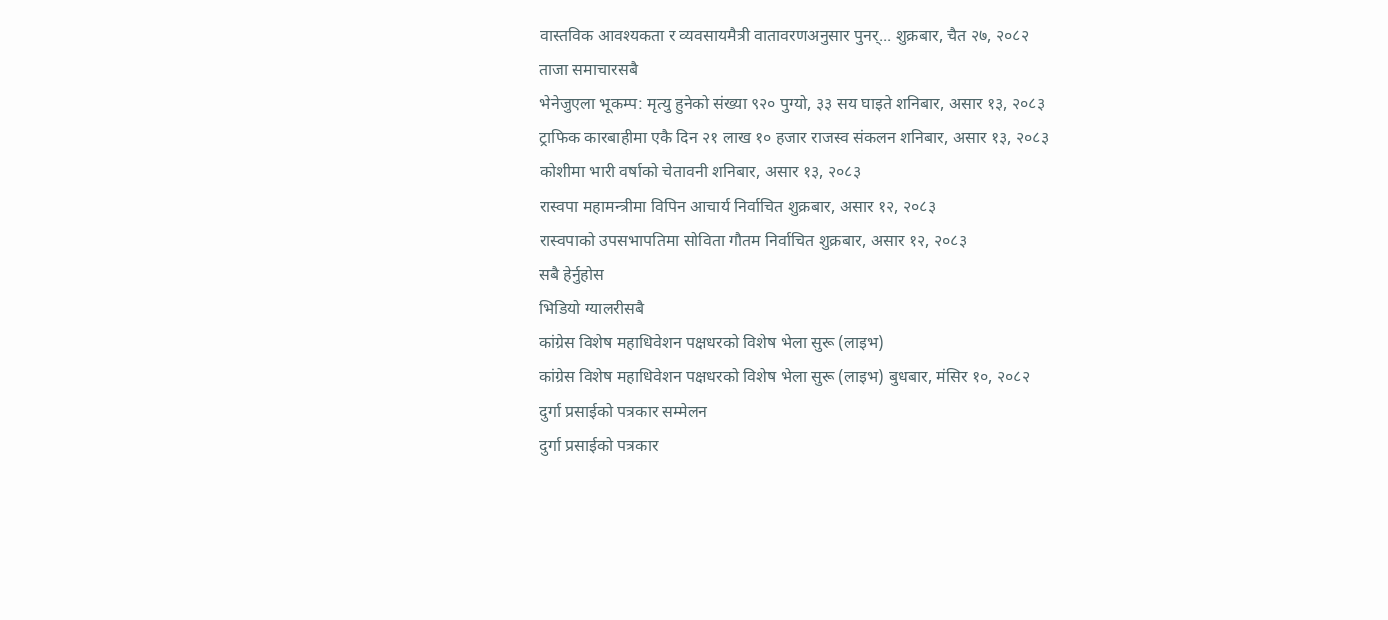वास्तविक आवश्यकता र व्यवसायमैत्री वातावरणअनुसार पुनर्... शुक्रबार, चैत २७, २०८२
ताजा समाचारसबै
भेनेजुएला भूकम्प: मृत्यु हुनेको संख्या ९२० पुग्यो, ३३ सय घाइते शनिबार, असार १३, २०८३
ट्राफिक कारबाहीमा एकै दिन २१ लाख १० हजार राजस्व संकलन शनिबार, असार १३, २०८३
कोशीमा भारी वर्षाको चेतावनी शनिबार, असार १३, २०८३
रास्वपा महामन्त्रीमा विपिन आचार्य निर्वाचित शुक्रबार, असार १२, २०८३
रास्वपाको उपसभापतिमा सोविता गौतम निर्वाचित शुक्रबार, असार १२, २०८३
सबै हेर्नुहोस
भिडियो ग्यालरीसबै
कांग्रेस विशेष महाधिवेशन पक्षधरको विशेष भेला सुरू (लाइभ)
कांग्रेस विशेष महाधिवेशन पक्षधरको विशेष भेला सुरू (लाइभ) बुधबार, मंसिर १०, २०८२
दुर्गा प्रसाईको पत्रकार सम्मेलन
दुर्गा प्रसाईको पत्रकार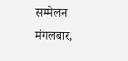सम्मेलन मंगलबार,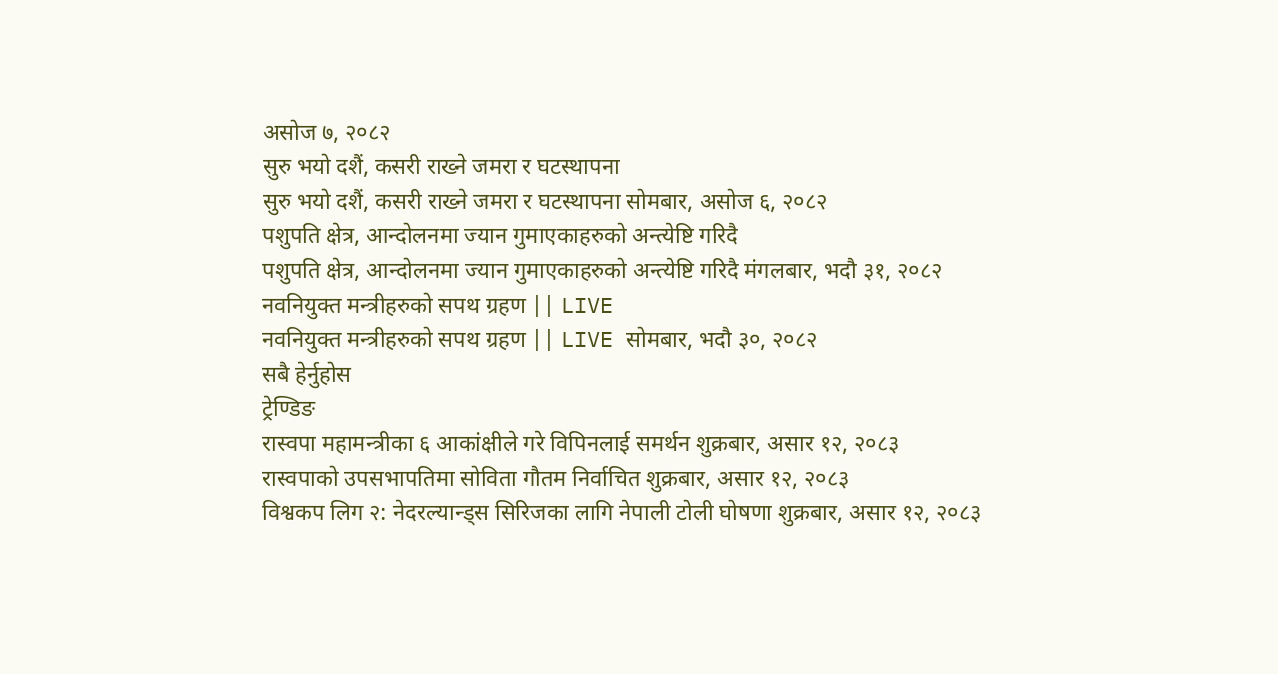असोज ७, २०८२
सुरु भयो दशैं, कसरी राख्ने जमरा र घटस्थापना
सुरु भयो दशैं, कसरी राख्ने जमरा र घटस्थापना सोमबार, असोज ६, २०८२
पशुपति क्षेत्र, आन्दोलनमा ज्यान गुमाएकाहरुको अन्त्येष्टि गरिदै
पशुपति क्षेत्र, आन्दोलनमा ज्यान गुमाएकाहरुको अन्त्येष्टि गरिदै मंगलबार, भदौ ३१, २०८२
नवनियुक्त मन्त्रीहरुको सपथ ग्रहण || LIVE
नवनियुक्त मन्त्रीहरुको सपथ ग्रहण || LIVE सोमबार, भदौ ३०, २०८२
सबै हेर्नुहोस
ट्रेण्डिङ
रास्वपा महामन्त्रीका ६ आकांक्षीले गरे विपिनलाई समर्थन शुक्रबार, असार १२, २०८३
रास्वपाको उपसभापतिमा सोविता गौतम निर्वाचित शुक्रबार, असार १२, २०८३
विश्वकप लिग २: नेदरल्यान्ड्स सिरिजका लागि नेपाली टोली घोषणा शुक्रबार, असार १२, २०८३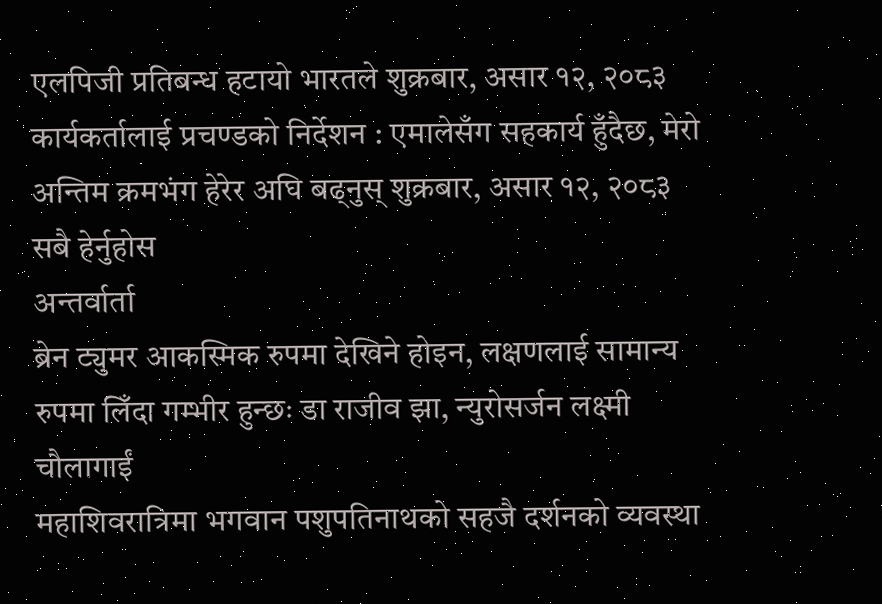एलपिजी प्रतिबन्ध हटायो भारतले शुक्रबार, असार १२, २०८३
कार्यकर्तालाई प्रचण्डको निर्देशन : एमालेसँग सहकार्य हुँदैछ, मेरो अन्तिम क्रमभंग हेरेर अघि बढ्नुस् शुक्रबार, असार १२, २०८३
सबै हेर्नुहोस
अन्तर्वार्ता
ब्रेन ट्युमर आकस्मिक रुपमा देखिने होइन, लक्षणलाई सामान्य रुपमा लिँदा गम्भीर हुन्छः डा राजीव झा, न्युरोसर्जन लक्ष्मी चौलागाईं
महाशिवरात्रिमा भगवान पशुपतिनाथको सहजै दर्शनको व्यवस्था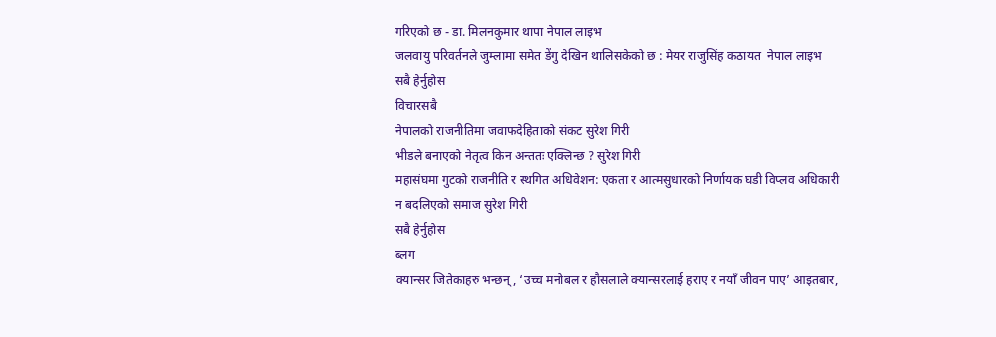गरिएको छ - डा. मिलनकुमार थापा नेपाल लाइभ
जलवायु परिवर्तनले जुम्लामा समेत डेंगु देखिन थालिसकेको छ : मेयर राजुसिंह कठायत  नेपाल लाइभ
सबै हेर्नुहोस
विचारसबै
नेपालको राजनीतिमा जवाफदेहिताको संकट सुरेश गिरी
भीडले बनाएको नेतृत्व किन अन्ततः एक्लिन्छ ? सुरेश गिरी
महासंघमा गुटको राजनीति र स्थगित अधिवेशन: एकता र आत्मसुधारको निर्णायक घडी विप्लव अधिकारी
न बदलिएको समाज सुरेश गिरी
सबै हेर्नुहोस
ब्लग
क्यान्सर जितेकाहरु भन्छन्, ‘उच्च मनोबल र हौसलाले क्यान्सरलाई हराए र नयाँ जीवन पाए’ आइतबार,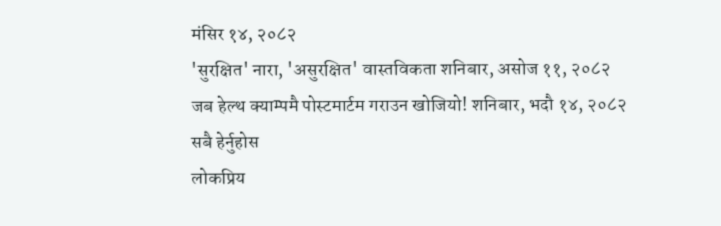मंसिर १४, २०८२
'सुरक्षित' नारा, 'असुरक्षित' वास्तविकता शनिबार, असोज ११, २०८२
जब हेल्थ क्याम्पमै पोस्टमार्टम गराउन खोजियो! शनिबार, भदौ १४, २०८२
सबै हेर्नुहोस
लोकप्रिय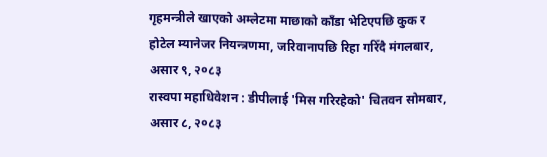गृहमन्त्रीले खाएको अम्लेटमा माछाको काँडा भेटिएपछि कुक र होटेल म्यानेजर नियन्त्रणमा, जरिवानापछि रिहा गरिँदै मंगलबार, असार ९, २०८३
रास्वपा महाधिवेशन : डीपीलाई 'मिस गरिरहेको' चितवन सोमबार, असार ८, २०८३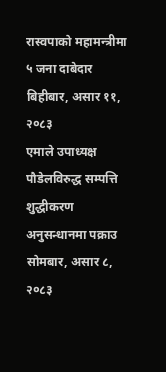रास्वपाको महामन्त्रीमा ५ जना दाबेदार बिहीबार, असार ११, २०८३
एमाले उपाध्यक्ष पौडेलविरुद्ध सम्पत्ति शुद्धीकरण अनुसन्धानमा पक्राउ सोमबार, असार ८, २०८३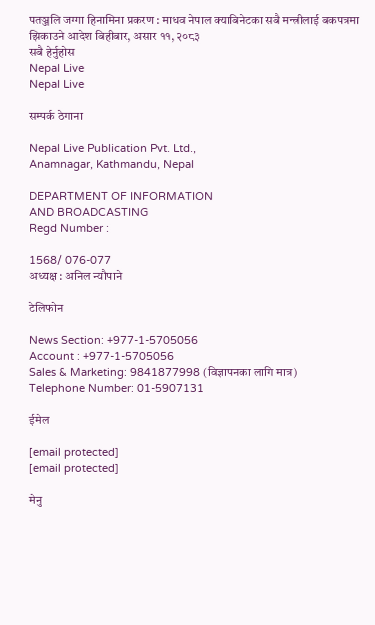पतञ्जलि जग्गा हिनामिना प्रकरण : माधव नेपाल क्याबिनेटका सबै मन्त्रीलाई बकपत्रमा झिकाउने आदेश बिहीबार, असार ११, २०८३
सबै हेर्नुहोस
Nepal Live
Nepal Live

सम्पर्क ठेगाना

Nepal Live Publication Pvt. Ltd.,
Anamnagar, Kathmandu, Nepal

DEPARTMENT OF INFORMATION
AND BROADCASTING
Regd Number :

1568/ 076-077
अध्यक्ष : अनिल न्यौपाने

टेलिफोन

News Section: +977-1-5705056
Account : +977-1-5705056
Sales & Marketing: 9841877998 (विज्ञापनका लागि मात्र)
Telephone Number: 01-5907131

ईमेल

[email protected]
[email protected]

मेनु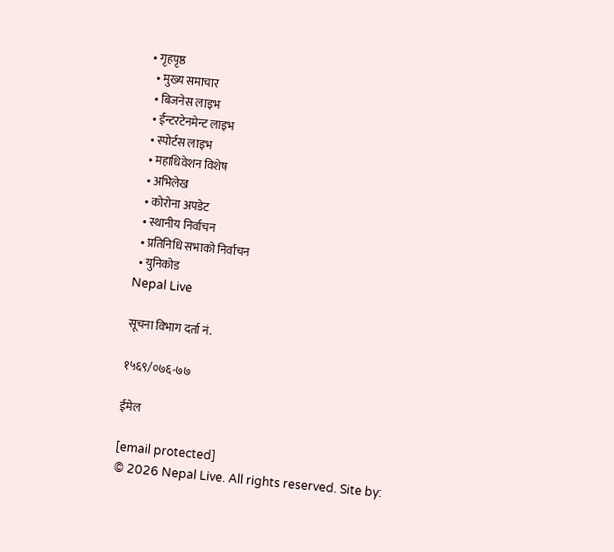• गृहपृष्ठ
  • मुख्य समाचार
  • बिजनेस लाइभ
  • ईन्टरटेनमेन्ट लाइभ
  • स्पोर्टस लाइभ
  • महाधिवेशन विशेष
  • अभिलेख
  • कोरोना अपडेट
  • स्थानीय निर्वाचन
  • प्रतिनिधि सभाको निर्वाचन
  • युनिकोड
Nepal Live

सूचना विभाग दर्ता नं.

१५६९/०७६-७७

ईमेल

[email protected]
© 2026 Nepal Live. All rights reserved. Site by: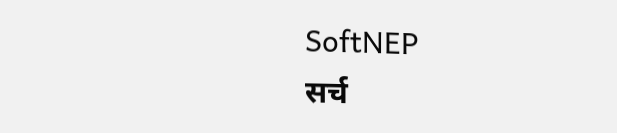SoftNEP
सर्च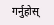गर्नुहोस्